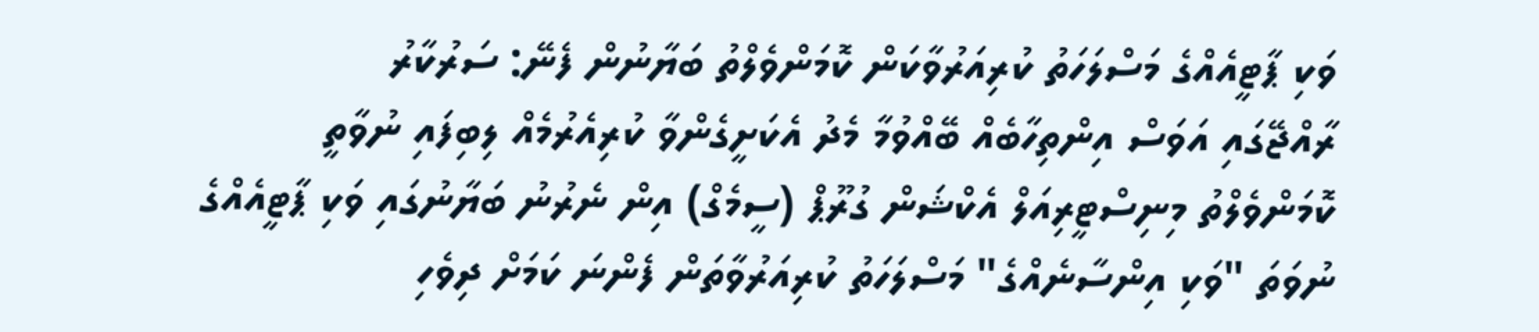ވަކި ޕާޓީއެއްގެ މަސްލަހަތު ކުރިއަރުވާކަން ކޮމަންވެލްތު ބަޔާނުން ފެނޭ: ސަރުކާރު
ރާއްޖޭގައި އަވަސް އިންތިހާބެއް ބޭއްވުމާ މެދު އެކަށީގެންވާ ކުރިއެރުމެއް ލިބިފައި ނުވާތީ ކޮމަންވެލްތު މިނިސްޓީރިއަލް އެކްޝަން ގުރޫޕް (ސީމެގް) އިން ނެރުނު ބަޔާނުގައި ވަކި ޕާޓީއެއްގެ ނުވަތަ "ވަކި އިންސާނެއްގެ" މަސްލަހަތު ކުރިއަރުވާތަން ފެންނަ ކަމަށް ދިވެހި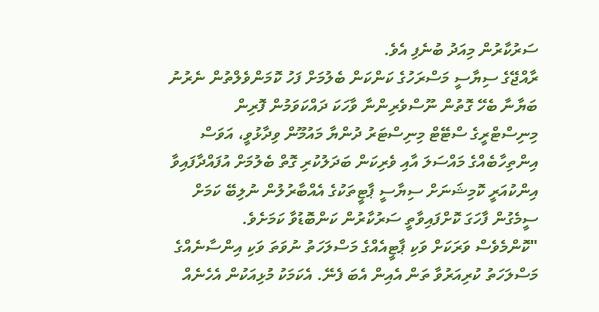ސަރުކާރުން މިއަދު ބުނެފި އެވެ.
ރާއްޖޭގެ ސިޔާސީ މަސްރަހުގެ ކަންކަން ބެލުމަށް ފަހު ކޮމަންވެލްތުން ނެރުނު ބަޔާނާ ބެހޭ ގޮތުން ނޫސްވެރިންނާ ވާހަކަ ދައްކަވަމުން ފޮރިން މިނިސްޓްރީގެ ސްޓޭޓް މިނިސްޓަރު ދުންޔާ މައުމޫން ވިދާޅުވީ، އަވަސް އިންތިހާބެއްގެ މައްސަލަ އާއި ވެރިކަން ބަދަލުކުރި ގޮތް ބެލުމަށް އުފައްދާފައިވާ އިންކުއަރީ ކޮމިޝަނަށް ސިޔާސީ ޕާޓީތަކުގެ އެއްބާރުލުން ނުލިބޭ ކަމަށް ސީމެގުން ފާހަގަ ކޮށްފައިވާތީ ސަރުކާރުން ކަންބޮޑުވާ ކަމަށެވެ.
"ކޮންމެވެސް ވަރަކަށް ވަކި ޕާޓީއެއްގެ މަސްލަހަތު ނުވަތަ ވަކި އިންސާނެއްގެ މަސްލަހަތު ކުރިއަރުވާ ތަން އެއިން އެބަ ފެނޭ. އެކަމަކު މުޅިއަކުން އެހެނެއް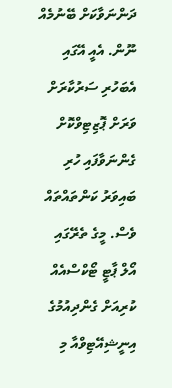ދަންނަވާކަށް ބޭނުމެއް ނޫން. އެއީ އޭގައި އެބަހުރި ސަރުކާރަށް ވަރަށް ޕޮޒިޓިވްކޮށް ގެންނަވާފައި ހުރި ބައިވަރު ކަންތައްތައް ވެސް. މީގެ ތެރޭގައި އޯލް ޕާޓީ ޓޯކްސްއެއް ކުރިއަށް ގެންދިއުމުގެ އިނީޝިއޭޓިވްއާ މި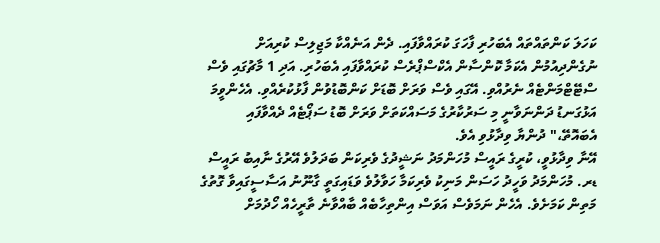ކަހަލަ ކަންތައްތައް އެބަހުރި ފާހަގަ ކުރައްވާފައި. ދެން އަނެއްކާ މަޖިލިސް ކުރިއަށް ނުގެންދިއުމުން އެކަމާ ކޮންސާން އެކްސްޕްރެސް ކުރައްވާފައި އެބަހުރި. އަދި 1 މާޗުގައި ވެސް ސްޓޭޓްމަންޓެއް ނެރުއްވި. އޭގައި ވެސް ވަރަށް ބޮޑަށް ކަންބޮޑުވުން ފާޅުކުރެއްވި. އެހެންވީމަ އަޅުގަނޑު ދަންނަވާނީ މި ސަރުކާރުގެ މަސައްކަތަށް ވަރަށް ބޮޑު ސަޕޯޓެއް ދެއްވާފައި އެބައޮތޭ،" ދުންޔާ ވިދާޅުވި އެވެ.
އޭނާ ވިދާޅުވީ، ކުރީގެ ރައީސް މުހަންމަދު ނަޝީދުގެ ވެރިކަން ބަދަލުވެ އޭރުގެ ނާއިބު ރައީސް ޑރ. މުހަންމަދު ވަހީދު ހަސަން މަނިކު ވެރިކަމާ ހަވާލުވެ ވަޑައިގަތީ ގާނޫނު އަސާސީގައިވާ ގޮތުގެ މަތިން ކަމަށެވެ. އެހެން ނަމަވެސް އަވަސް އިންތިހާބެއް ބާއްވާނެ ތާރީހެއް ހޯދުމަށް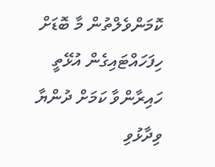ކޮމަންވެލްތުން މާ ބޮޑަށް ހިފަހައްޓައިގެން އުޅޭތީ ހައިރާންވާ ކަމަށް ދުންޔާ ވިދާޅުވި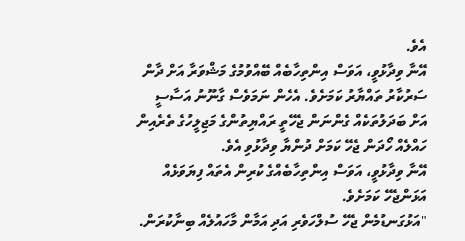އެވެ.
އޭނާ ވިދާޅުވީ، އަވަސް އިންތިހާބެއް ބޭއްވުމުގެ މަޝްވަރާ އަށް ދާން ސަރުކާރު ތައްޔާރު ކަމަށެވެ. އެހެން ނަމަވެސް ގާނޫނު އަސާސީ އަށް ބަދަލުތަކެއް ގެންނަން ޖެހޭތީ ރައްޔިތުންގެ މަޖިލީހުގެ ތެރެއިން ހައްލެއް ހޯދަން ޖެހޭ ކަމަށް ދުންޔާ ވިދާޅުވި އެވެ.
އޭނާ ވިދާޅުވީ، އަވަސް އިންތިހާބެއްގެ ކުރިން އެތައް ފިޔަވަޅެއް އަޅަންޖެހޭ ކަމަށެވެ.
"އަޅުގަނޑުމެން ޖެހޭ ސުލްހަވެރި އަދި އަމާން މާހައުލެއް ބިނާކުރަން.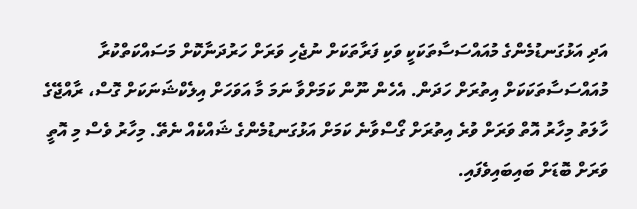އަދި އަޅުގަނޑުމެންގެ މުއައްސަސާތަކަކީ ވަކި ފަރާތަކަށް ނުޖެހި ވަރަށް ހަރުދަނާކޮށް މަސައްކަތްކުރާ މުއައްސަސާތަކަކަށް އިތުރަށް ހަދަން. އެހެން ނޫން ކަމަށްވާ ނަމަ މާ އަވަހަށް އިލެކްޝަނަކަށް ގޮސް، ރާއްޖޭގެ ހާލަތު މިހާރު އޮތް ވަރަށް ވުރެ އިތުރަށް ގޯސްވާނެ ކަމަށް އަޅުގަނޑުމެންގެ ޝައްކެއް ނެތޭ. މިހާރު ވެސް މި އޮތީ ވަރަށް ބޮޑަށް ބައިބައިވެފައި.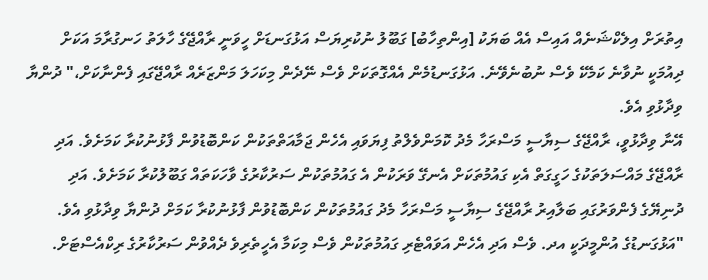އިތުރަށް އިލެކްޝަނެއް އައިސް އެއް ބަޔަކު [އިންތިހާބު] ގަބޫލު ނުކުރިޔަސް އަޅުގަނޑަށް ހީވަނީ ރާއްޖޭގެ ހާލަތު ހަނގުރާމަ އަކަށް ދިއުމަކީ ނުވާނެ ކަމެކޭ ވެސް ނުބުނެވޭނެ. އަޅުގަނޑުމެން އެއްގޮތަކަށް ވެސް ނޭދެން މިކަހަލަ މަންޒަރެއް ރާއްޖޭގައި ފެންނާކަށް،" ދުންޔާ ވިދާޅުވި އެވެ.
އޭނާ ވިދާޅުވީ، ރާއްޖޭގެ ސިޔާސީ މަސްރަހާ މެދު ކޮމަންވެލްތު ފިޔަވައި އެހެން ޖަމާއަތްތަކުން ކަންބޮޑުވުން ފާޅުނުކުރާ ކަމަށެވެ. އަދި ރާއްޖޭގެ މައްސަލަތަކުގެ ހަގީގަތް އެކި ގައުމުތަކަށް އެނގޭ ވަރަކުން އެ ގައުމުތަކުން ސަރުކާރުގެ ވާހަކަތައް ގަބޫލުކުރާ ކަމަށެވެ. އަދި ދުނިޔޭގެ ފެންވަރުގައި ބަލާއިރު ރާއްޖޭގެ ސިޔާސީ މަސްރަހާ މެދު ގައުމުތަކުން ކަންބޮޑުވުން ފާޅުނުކުރާ ކަމަށް ދުންޔާ ވިދާޅުވި އެވެ.
"އަޅުގަނޑުގެ އުންމީދަކީ އދ. ވެސް އަދި އެހެން އަވައްޓެރި ގައުމުތަކުން ވެސް މިކަމާ އެހީތެރިވެ ދެއްވުން ސަރުކާރުގެ ރިކްއެސްޓަށް.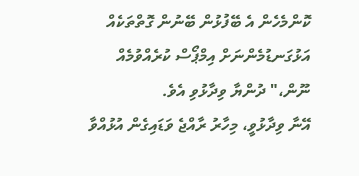ކޮންމެހެން އެ ބޭފުޅުން ބޭނުން ގޮތްތަކެއް އަޅުގަނޑުމެންނަށް އިމްޕޯސް ކުރެއްވުމެއް ނޫން،" ދުންޔާ ވިދާޅުވި އެވެ.
އޭނާ ވިދާޅުވީ، މިހާރު ރާއްޖެ ވަޑައިގެން އުޅުއްވާ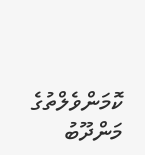ކޮމަންވެލްތުގެ މަންދޫބު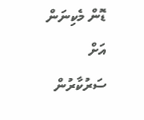ޑޮން މެކިނަން އަށް ސަރުކާރުން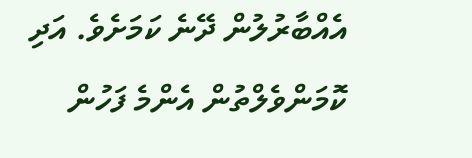އެއްބާރުލުން ދޭނެ ކަމަށެވެ. އަދި ކޮމަންވެލްތުން އެންމެ ފަހުން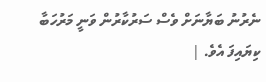ނެރުނު ބަޔާނަށް ވެސް ސަރުކާރުން ވަނީ މަރުހަބާ ކިޔައިފަ އެވެ. |